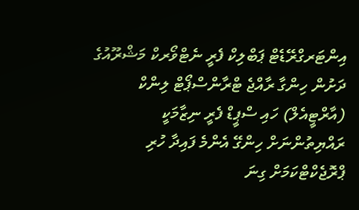އިންޓަރގްރޭޑެޓް ޕަބްލިކް ފެރީ ނެޓްވޯރކް މަޝްރޫއުގެ ދަށުން ހިންގާ ރާއްޖެ ޓްރާންސްޕޯޓް ލިންކް (އާރްޓީއެލް) ހައި ސްޕީޑް ފެރީ ނިޒާމަކީ ރައްޔިތުންނަށް ހިންގޭ އެންމެ ފައިދާ ހުރި ޕްރޮޖެކްޓްކަމަށް ގިނަ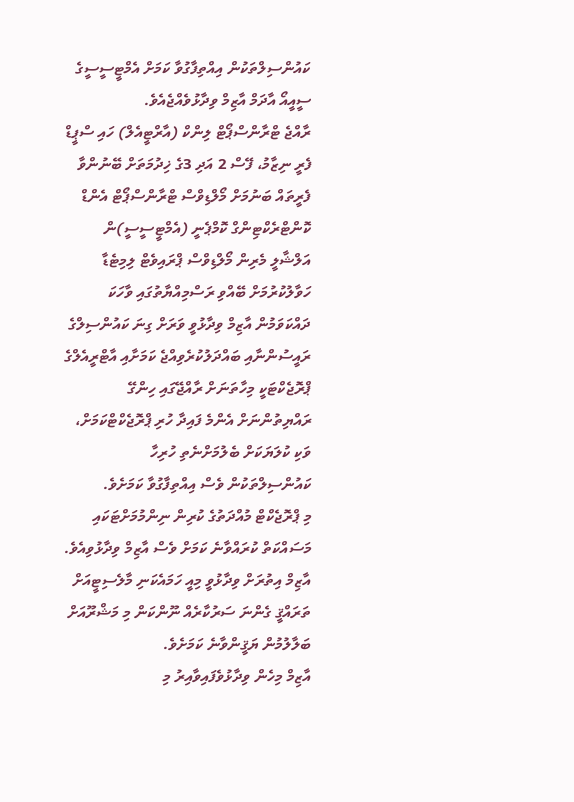ކައުންސިލްތަކުން އިއްތިފާގުވާ ކަމަށް އެމްޓީސީސީގެ ސީއީއޯ އާދަމް އާޒިމް ވިދާޅުވެއްޖެއެވެ.
ރާއްޖެ ޓްރާންސްޕޯޓް ލިންކް (އާރްޓީއެލް) ހައި ސްޕީޑް ފެރީ ނިޒާމު، ފޭސް 2 އަދި 3ގެ ޚިދުމަތަށް ބޭނުންވާ ފެރީތައް ބަނުމަށް މޯލްޑިވްސް ޓްރާންސްޕޯޓް އެންޑް ކޮންޓްރެކްޓިންގް ކޮމްޕެނީ (އެމްޓީސީސީ)ން އަލްޝާލީ މެރިން މޯލްޑިވްސް ޕްރައިވެޓް ލިމިޓެޑާ ހަވާލުކުރުމަށް ބޭއްވި ރަސްމިއްޔާތުގައި ވާހަކަ ދައްކަވަމުން އާޒިމް ވިދާޅުވީ ވަރަށް ގިނަ ކައުންސިލްގެ ރައީސުންނާއި ބައްދަލުކުރެވިއްޖެ ކަމަށާއި އާޓްރީއެލްގެ ޕްރޮޖެކްޓަކީ މިހާތަނަށް ރާއްޖޭގައި ހިންގޭ ރައްޔިތުންނަށް އެންމެ ފައިދާ ހުރި ޕްރޮޖެކްޓްކަމަށް، ވަކި ކުލަޔަކަށް ބެލުމަށްނެތި ހުރިހާ ކައުންސިލްތަކުން ވެސް އިއްތިފާގުވާ ކަމަށެވެ.
މި ޕްރޮޖެކްޓް މުއްދަތުގެ ކުރިން ނިންމުމަށްޓަކައި މަސައްކަތް ކުރައްވާނެ ކަމަށް ވެސް އާޒިމް ވިދާޅުވިއެވެ. އާޒިމް އިތުރަށް ވިދާޅުވީ މިއީ ހަމައެކަނި މާލެސިޓީއަށް ތަރައްޤީ ގެންނަ ސަރުކާރެއް ނޫންކަން މި މަޝްރޫއަށް ބަލާލުމުން ޔަޤީންވާނެ ކަމަށެވެ.
އާޒިމް މިހެން ވިދާޅުވެފައިވާއިރު މި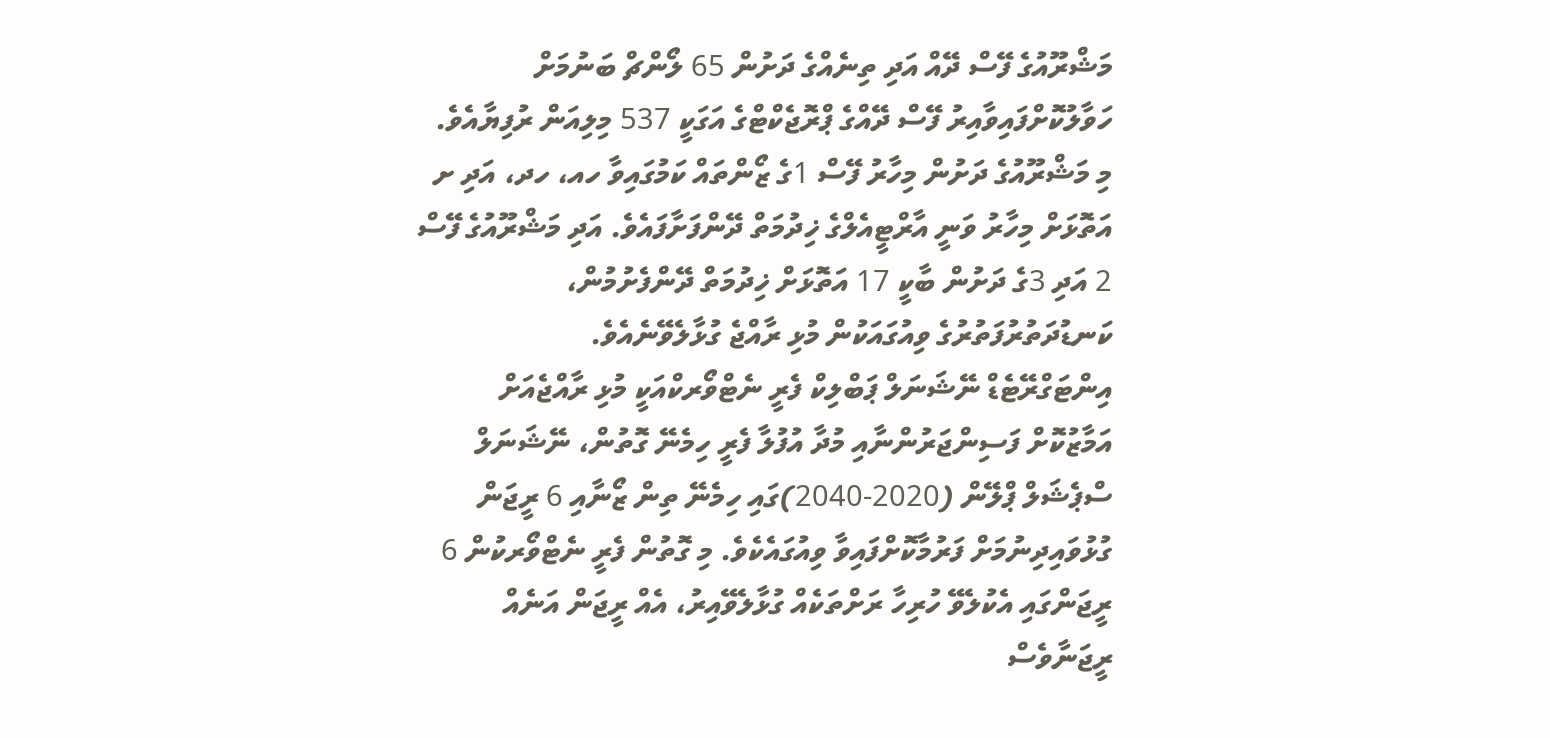މަޝްރޫއުގެ ފޭސް ދޭއް އަދި ތިނެއްގެ ދަށުން 65 ލޯންޗް ބަނުމަށް ހަވާލުކޮށްފައިވާއިރު ފޭސް ދޭއްގެ ޕްރޮޖެކްޓްގެ އަގަކީ 537 މިލިއަން ރުފިޔާއެވެ.
މި މަޝްރޫއުގެ ދަށުން މިހާރު ފޭސް 1ގެ ޒޯންތައް ކަމުގައިވާ ހއ، ހދ، އަދި ށ އަތޮޅަށް މިހާރު ވަނީ އާރްޓީއެލްގެ ޚިދުމަތް ދޭންފަށާފައެވެ. އަދި މަޝްރޫއުގެ ފޭސް 2 އަދި 3ގެ ދަށުން ބާކީ 17 އަތޮޅަށް ޚިދުމަތް ދޭންފެށުމުން، ކަނޑުދަތުރުފަތުރުގެ ވިއުގައަކުން މުޅި ރާއްޖެ ގުޅާލެވޭނެއެވެ.
އިންޓަގްރޭޓެޑް ނޭޝަނަލް ޕަބްލިކް ފެރީ ނެޓްވޯރކްއަކީ މުޅި ރާއްޖެއަށް އަމާޒުކޮށް ފަސިންޖަރުންނާއި މުދާ އުފުލާ ފެރީ ހިމެނޭ ގޮތުން، ނޭޝަނަލް ސްޕެޝަލް ޕްލޭން (2020-2040)ގައި ހިމެނޭ ތިން ޒޯނާއި 6 ރީޖަން ގުޅުވައިދިނުމަށް ފަރުމާކޮށްފައިވާ ވިއުގައެކެވެ. މި ގޮތުން ފެރީ ނެޓްވޯރކުން 6 ރީޖަންގައި އެކުލެވޭ ހުރިހާ ރަށްތަކެއް ގުޅާލެވޭއިރު، އެއް ރީޖަން އަނެއް ރީޖަނާވެސް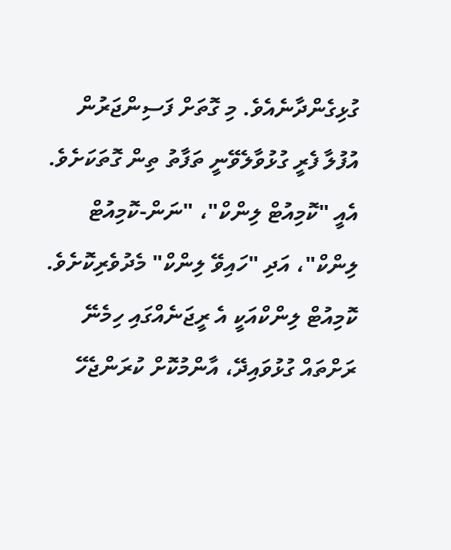ގުޅިގެންދާނެއެވެ. މި ގޮތަށް ފަސިންޖަރުން އުފުލާ ފެރީ ގުޅުވާލެވޭނީ ތަފާތު ތިން ގޮތަކަށެވެ. އެއީ "ކޮމިއުޓް ލިންކް"، "ނަން-ކޮމިއުޓް ލިންކް"، އަދި "ހައިވޭ ލިންކް" މެދުވެރިކޮށެވެ.
ކޮމިއުޓް ލިންކްއަކީ އެ ރީޖަނެއްގައި ހިމެނޭ ރަށްތައް ގުޅުވައިދޭ، އާންމުކޮށް ކުރަންޖެހޭ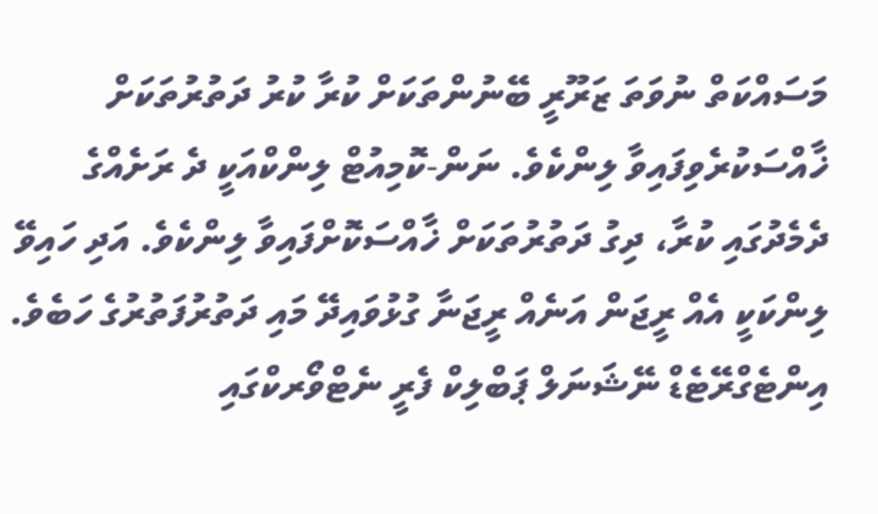މަސައްކަތް ނުވަތަ ޒަރޫރީ ބޭނުންތަކަށް ކުރާ ކުރު ދަތުރުތަކަށް ޚާއްސަކުރެވިފައިވާ ލިންކެވެ. ނަން-ކޮމިއުޓް ލިންކްއަކީ ދެ ރަށެއްގެ ދެމެދުގައި ކުރާ، ދިގު ދަތުރުތަކަށް ޚާއްސަކޮށްފައިވާ ލިންކެވެ. އަދި ހައިވޭ ލިންކަކީ އެއް ރީޖަން އަނެއް ރީޖަނާ ގުޅުވައިދޭ މައި ދަތުރުފަތުރުގެ ހަބެވެ. އިންޓެގްރޭޓެޑް ނޭޝަނަލް ޕަބްލިކް ފެރީ ނެޓްވޯރކްގައި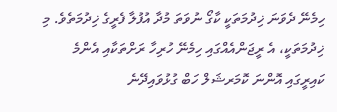ހިމެނޭ ދެވަނަ ޚިދުމަތަކީ ކާގޯ ނުވަތަ މުދާ އުފުލާ ފެރީގެ ޚިދުމަތެވެ. މި ޚިދުމަތަކީ، އެ ރީޖަންއެއްގައި ހިމެނޭ ހުރިހާ ރަށްތަކާއި އެންމެ ކައިރީގައި އޮންނަ ކޮމަރޝަލް ހަބް ގުޅުވައިދޭނެ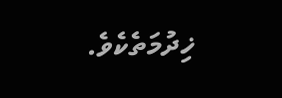ޚިދުމަތެކެވެ.